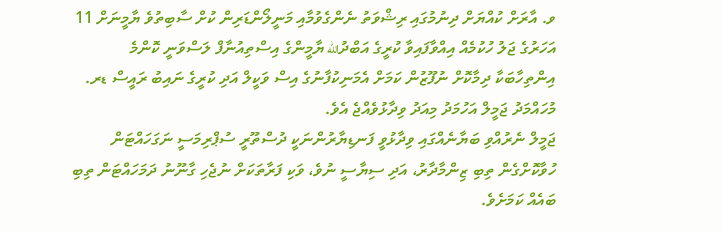ވ. އާރަށް ކުއްޔަށް ދިނުމުގައި ރިޝްވަތު ނެންގެވުމާއި މަނީލޯންޑަރިން ކުށް ސާބިތުވެ ޔާމީނަށް 11 އަހަރުގެ ޖަލު ހުކުމެއް އިއްވާފައިވާ ކުރީގެ އަބްދުالله ޔާމީންގެ އިސްތިއުނާފް ލަސްވަނީ ކޮންމެ އިންތިހާބަކާ ދިމާކޮށް ނުފޫޒުން ކަމަށް އެމަނިކުފާނުގެ އިސް ވަކީލް އަދި ކުރީގެ ނައިބު ރައީސް ޑރ. މުހައްމަދު ޖަމީލް އަހުމަދު މިއަދު ވިދާޅުވެއްޖެ އެވެ.
ޖަމީލް ނެރުއްވި ބަޔާނެއްގައި ވިދާޅުވީ ފަނޑިޔާރުންނަކީ ދުސްތޫރީ ސުޕްރިމަސީ ނަގަހައްޓަން ހުވާކޮށްގެން ތިބި ޒިންމާދާރު، އަދި ސިޔާސީ ނުވެ، ވަކި ފަރާތަކަށް ނުޖެހި ގާނޫނު ދަމަހައްޓަން ތިބި ބައެއް ކަމަށެވެ.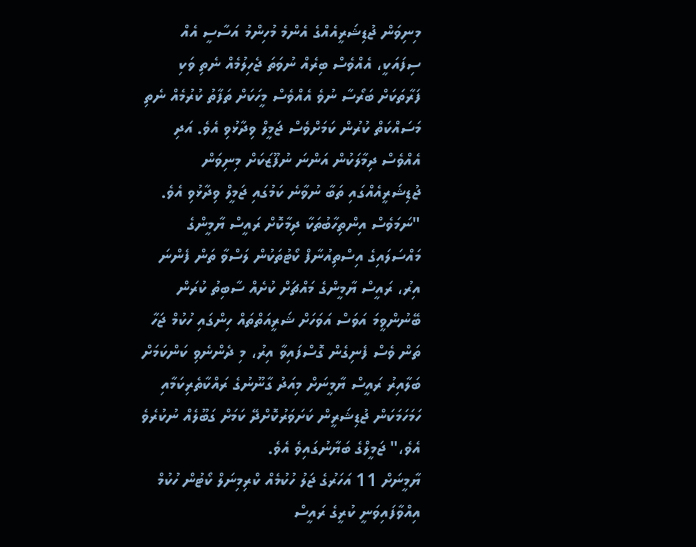މިނިވަން ޖުޑިޝަރީއެއްގެ އެންމެ މުހިންމު އަސާސީ އެއް ސިފައަކީ، އެއްވެސް ބިރެއް ނުވަތަ ޖެހިލުމެއް ނެތި ވަކި ފަރާތަކަށް ބަރޯސާ ނުވެ އެއްވެސް މީހަކަށް ތަފާތު ކުރުމެއް ނެތި މަސައްކަތް ކުރުން ކަމަށްވެސް ޖަމީލް ވިދާޅުވި އެވެ. އަދި އެއްވެސް ދިމާލަކުން އަންނަ ނުފޫޒަކަށް މިނިވަން ޖުޑިޝަރީއެއްގައި ތަބާ ނުވާނެ ކަމުގައި ޖަމީލް ވިދާޅުވި އެވެ.
"ނަމަވެސް އިންތިހާބުތަކާ ދިމާކޮށް ރައީސް ޔާމީންގެ މައްސަލައިގެ އިސްތިއުނާފް ކޯޓުތަކުން ލަސްވާ ތަން ފެންނަ އިރު، ރައީސް ޔާމީންގެ މައްޗަށް ކުށެއް ސާބިތު ކުރަން ބޭނުންވީމަ އަވަސް އަވަހަށް ޝަރީއަތްތައް ހިންގައި ހުކުމް ޖަހާ ތަން ވެސް ފެނިގެން ގޮސްފައިވާ އިރު، މި ދެންނެވި ކަންކަމަށް ބަލާއިރު ރައީސް ޔާމީނަށް މިއަދު ގާނޫނުގެ ރައްކާތެރިކަމާއި ހަމަހަމަކަން ޖުޑިޝަރީން ކަށަވަރުކޮށްދޭ ކަމަށް ގަބޫލެއް ނުކުރެވެ އެވެ،" ޖަމީލްގެ ބަޔާނުގައިވެ އެވެ.
ޔާމީނަށް 11 އަހަރުގެ ޖަލު ހުކުމެއް ކްރިމިނަލް ކޯޓުން ހުކުމް އިއްވާފައިވަނީ ކުރީގެ ރައީސް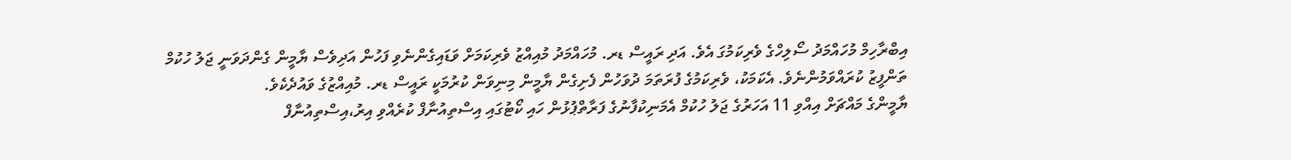އިބްރާހިމް މުހައްމަދު ސޯލިހްގެ ވެރިކަމުގަ އެވެ. އަދި ރައީސް ޑރ. މުހައްމަދު މުއިއްޒު ވެރިކަމަށް ވަޑައިގެންނެވި ފަހުން އަދިވެސް ޔާމީން ގެންދަވަނީ ޖަލު ހުކުމް ތަންފީޒު ކުރައްވަމުންނެވެ. އެކަމަކު، ވެރިކަމުގެ ފުރަތަމަ ދުވަހުން ފެށިގެން ޔާމީން މިނިވަން ކުރުމަކީ ރައީސް ޑރ. މުއިއްޒުގެ ވައުދެކެވެ.
ޔާމީންގެ މައްޗަށް އިއްވި 11 އަހަރުގެ ޖަލު ހުކުމް އެމަނިކުފާނުގެ ފަރާތްޕުޅުން ހައި ކޯޓުގައި އިސްތިއުނާފް ކުރެއްވި އިރު،އިސްތިއުނާފް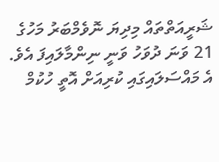ޝަރީއަތްތައް މިދިޔަ ނޮވެމްބަރު މަހުގެ 21 ވަނަ ދުވަހު ވަނީ ނިންމާލައިފަ އެވެ. އެ މައްސަލައިގައި ކުރިއަށް އޮތީ ހުކުމް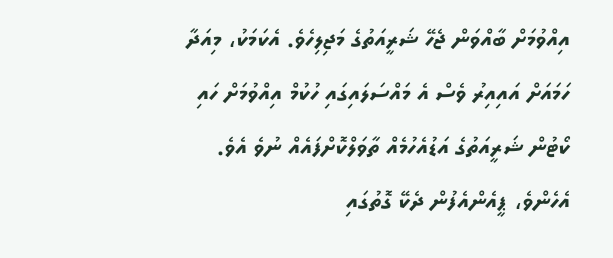އިއްވުމަށް ބާއްވަން ޖެހޭ ޝަރީއަތުގެ މަޖިލިހެވެ. އެކަމަކު، މިއަދާ ހަމައަށް އައިއިރު ވެސް އެ މައްސަލައިގައި ހުކުމް އިއްވުމަށް ހައި ކޯޓުން ޝަރީއަތުގެ އަޑުއެހުމެއް ތާވަލްކޮށްފައެއް ނުވެ އެވެ.
އެހެންވެ، ޕީއެންއެފުން ދެކޭ ގޮތުގައި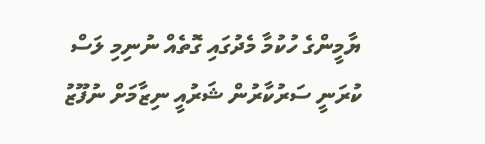ޔާމީންގެ ހުކުމާ މެދުގައި ގޮތެއް ނުނިމި ލަސް ކުރަނީ ސަރުކާރުން ޝަރުއީ ނިޒާމަށް ނުފޫޒު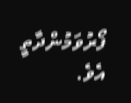ފޯރުވަމުންދާތީ އެވެ.